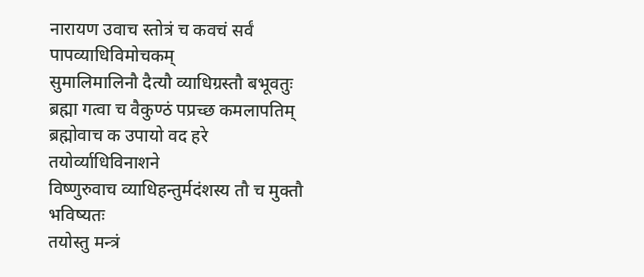नारायण उवाच स्तोत्रं च कवचं सर्वं पापव्याधिविमोचकम्
सुमालिमालिनौ दैत्यौ व्याधिग्रस्तौ बभूवतुः
ब्रह्मा गत्वा च वैकुण्ठं पप्रच्छ कमलापतिम्
ब्रह्मोवाच क उपायो वद हरे तयोर्व्याधिविनाशने
विष्णुरुवाच व्याधिहन्तुर्मदंशस्य तौ च मुक्तौ भविष्यतः
तयोस्तु मन्त्रं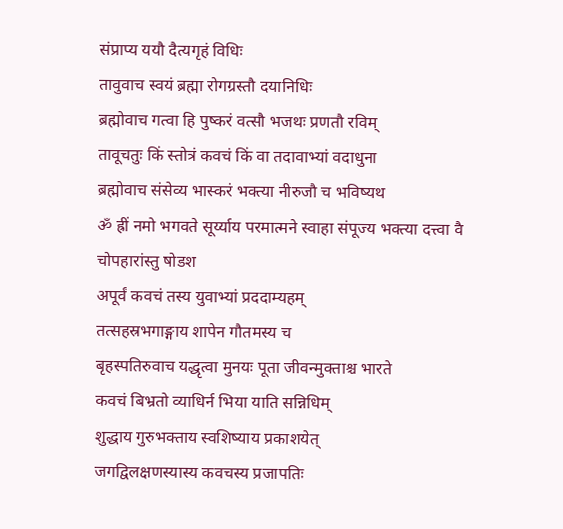संप्राप्य ययौ दैत्यगृहं विधिः
तावुवाच स्वयं ब्रह्मा रोगग्रस्तौ दयानिधिः
ब्रह्मोवाच गत्वा हि पुष्करं वत्सौ भजथः प्रणतौ रविम्
तावूचतुः किं स्तोत्रं कवचं किं वा तदावाभ्यां वदाधुना
ब्रह्मोवाच संसेव्य भास्करं भक्त्या नीरुजौ च भविष्यथ
ॐ ह्रीं नमो भगवते सूर्य्याय परमात्मने स्वाहा संपूज्य भक्त्या दत्त्वा वै चोपहारांस्तु षोडश
अपूर्वं कवचं तस्य युवाभ्यां प्रददाम्यहम्
तत्सहस्रभगाङ्गाय शापेन गौतमस्य च
बृहस्पतिरुवाच यद्धृत्वा मुनयः पूता जीवन्मुक्ताश्च भारते
कवचं बिभ्रतो व्याधिर्न भिया याति सन्निधिम्
शुद्धाय गुरुभक्ताय स्वशिष्याय प्रकाशयेत्
जगद्विलक्षणस्यास्य कवचस्य प्रजापतिः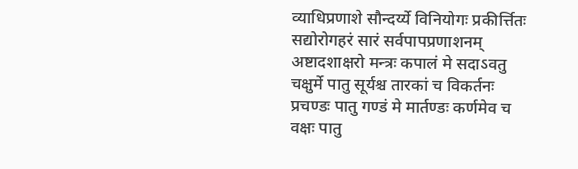व्याधिप्रणाशे सौन्दर्य्ये विनियोगः प्रकीर्त्तितः
सद्योरोगहरं सारं सर्वपापप्रणाशनम्
अष्टादशाक्षरो मन्त्रः कपालं मे सदाऽवतु
चक्षुर्मे पातु सूर्यश्च तारकां च विकर्तनः
प्रचण्डः पातु गण्डं मे मार्तण्डः कर्णमेव च
वक्षः पातु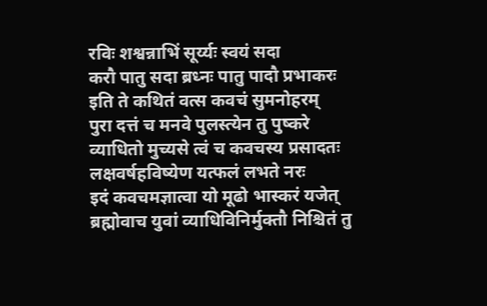रविः शश्वन्नाभिं सूर्य्यः स्वयं सदा
करौ पातु सदा ब्रध्नः पातु पादौ प्रभाकरः
इति ते कथितं वत्स कवचं सुमनोहरम्
पुरा दत्तं च मनवे पुलस्त्येन तु पुष्करे
व्याधितो मुच्यसे त्वं च कवचस्य प्रसादतः
लक्षवर्षहविष्येण यत्फलं लभते नरः
इदं कवचमज्ञात्वा यो मूढो भास्करं यजेत्
ब्रह्मोवाच युवां व्याधिविनिर्मुक्तौ निश्चितं तु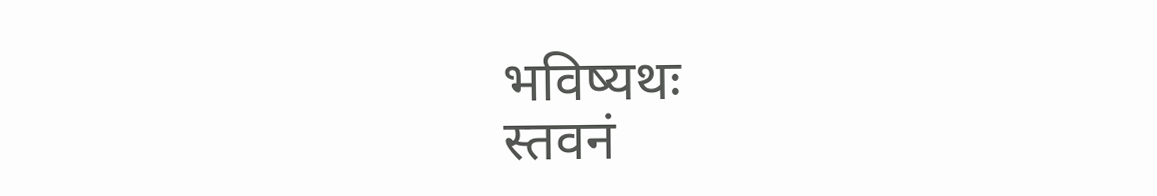भविष्यथः
स्तवनं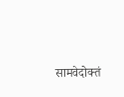सामवेदोक्तं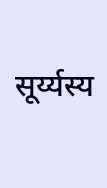सूर्य्यस्य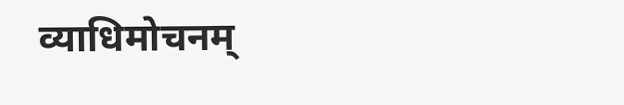व्याधिमोचनम्